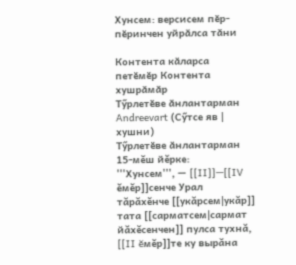Хунсем: версисем пӗр-пӗринчен уйрӑлса тӑни

Контента кӑларса петӗмӗр Контента хушрӑмӑр
Тӳрлетӗве ӑнлантарман
Andreevart (Сӳтсе яв | хушни)
Тӳрлетӗве ӑнлантарман
15-мĕш йĕрке:
'''Хунсем''', — [[II]]—[[IV ĕмĕр]]сенче Урал тăрăхĕнче [[укăрсем|укăр]] тата [[сарматсем|сармат йăхĕсенчен]] пулса тухнă, [[II ĕмĕр]]те ку вырăна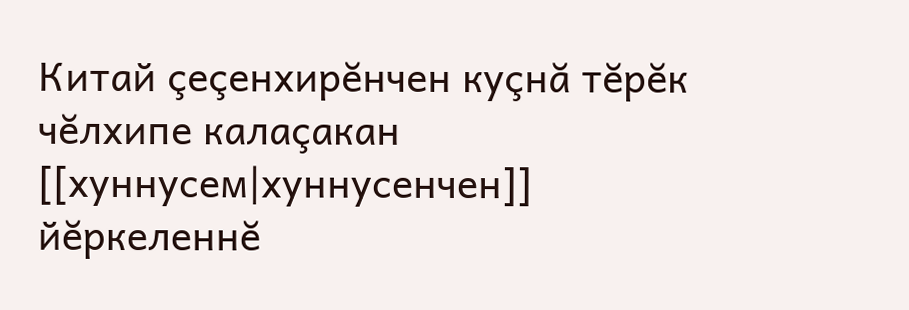Китай çеçенхирĕнчен куçнă тĕрĕк чĕлхипе калаçакан [[хуннусем|хуннусенчен]] йĕркеленнĕ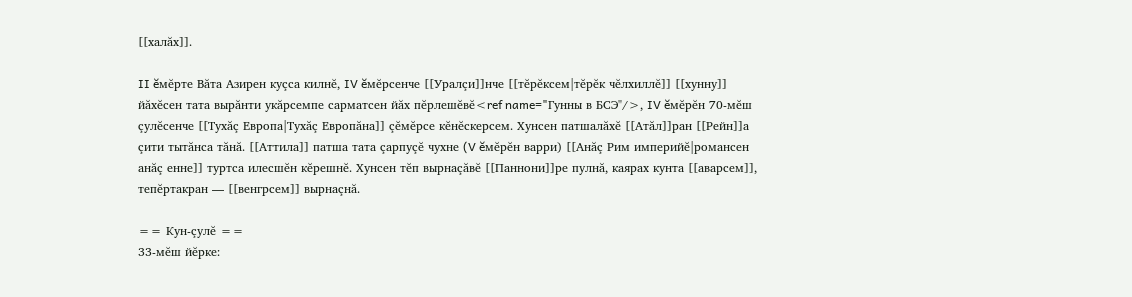[[халăх]].

II ĕмĕрте Вăта Азирен куçса килнĕ, IV ĕмĕрсенче [[Уралçи]]нче [[тĕрĕксем|тĕрĕк чĕлхиллĕ]] [[хунну]] йăхĕсен тата вырăнти укăрсемпе сарматсен йăх пĕрлешĕвĕ<ref name="Гунны в БСЭ"/>, IV ĕмĕрĕн 70-мĕш çулĕсенче [[Тухăç Европа|Тухăç Европăна]] çĕмĕрсе кĕнĕскерсем. Хунсен патшалăхĕ [[Атăл]]ран [[Рейн]]а çити тытăнса тăнă. [[Аттила]] патша тата çарпуçĕ чухне (V ĕмĕрĕн варри) [[Анăç Рим империйĕ|романсен анăç енне]] туртса илесшĕн кĕрешнĕ. Хунсен тĕп вырнаçăвĕ [[Паннони]]ре пулнă, каярах кунта [[аварсем]], тепĕртакран — [[венгрсем]] вырнаçнă.

== Кун-çулĕ ==
33-мĕш йĕрке: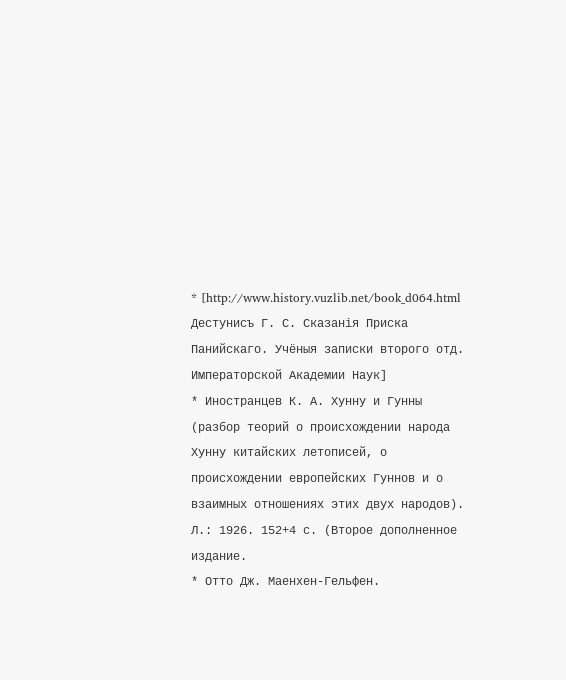* [http://www.history.vuzlib.net/book_d064.html Дестунисъ Г. С. Сказанія Приска Панийскаго. Учёныя записки второго отд. Императорской Академии Наук]
* Иностранцев К. А. Хунну и Гунны (разбор теорий о происхождении народа Хунну китайских летописей, о происхождении европейских Гуннов и о взаимных отношениях этих двух народов). Л.: 1926. 152+4 с. (Второе дополненное издание.
* Отто Дж. Маенхен-Гельфен.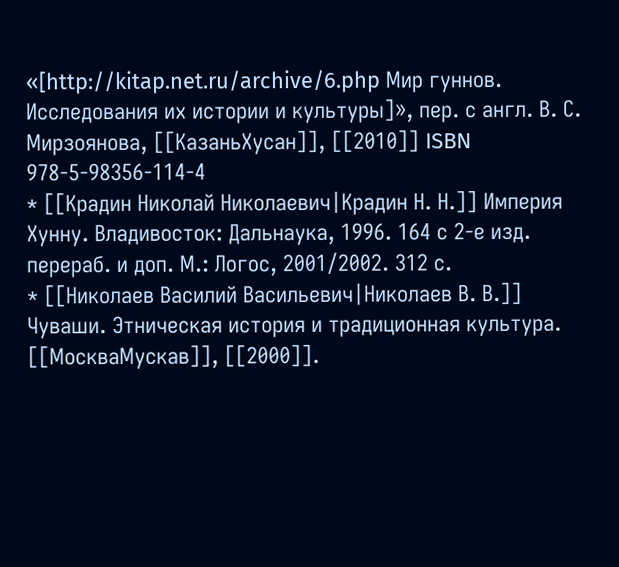«[http://kitap.net.ru/archive/6.php Мир гуннов. Исследования их истории и культуры]», пер. с англ. В. С. Мирзоянова, [[КазаньХусан]], [[2010]] ISBN 978-5-98356-114-4
* [[Крадин Николай Николаевич|Крадин Н. Н.]] Империя Хунну. Владивосток: Дальнаука, 1996. 164 с 2-е изд. перераб. и доп. М.: Логос, 2001/2002. 312 с.
* [[Николаев Василий Васильевич|Николаев В. В.]] Чуваши. Этническая история и традиционная культура. [[МоскваМускав]], [[2000]].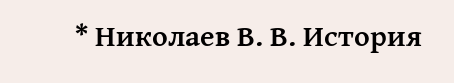* Николаев В. В. История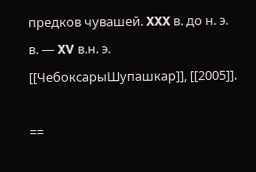предков чувашей. XXX в. до н. э. в. — XV в.н. э. [[ЧебоксарыШупашкар]], [[2005]].

==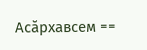Асăрхавсем ==